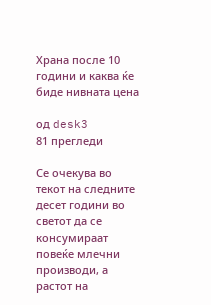Храна после 10 години и каква ќе биде нивната цена

од desk3
81 прегледи

Се очекува во текот на следните десет години во светот да се консумираат повеќе млечни производи, а растот на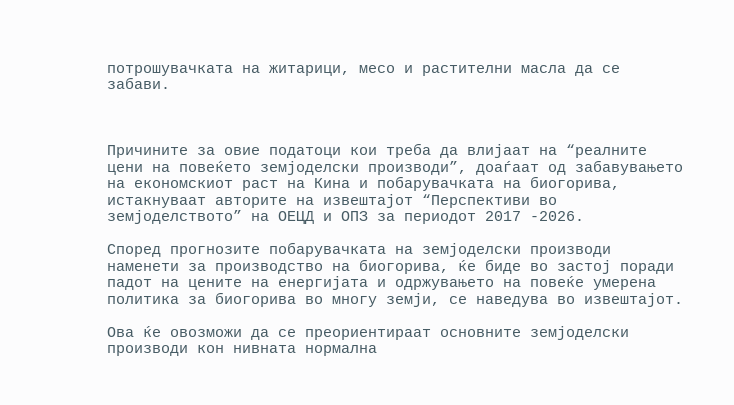потрошувачката на житарици, месо и растителни масла да се забави.



Причините за овие податоци кои треба да влијаат на “реалните цени на повеќето земјоделски производи”, доаѓаат од забавувањето на економскиот раст на Кина и побарувачката на биогорива, истакнуваат авторите на извештајот “Перспективи во земјоделството” на ОЕЦД и ОПЗ за периодот 2017 -2026.

Според прогнозите побарувачката на земјоделски производи наменети за производство на биогорива, ќе биде во застој поради падот на цените на енергијата и одржувањето на повеќе умерена политика за биогорива во многу земји, се наведува во извештајот.

Ова ќе овозможи да се преориентираат основните земјоделски производи кон нивната нормална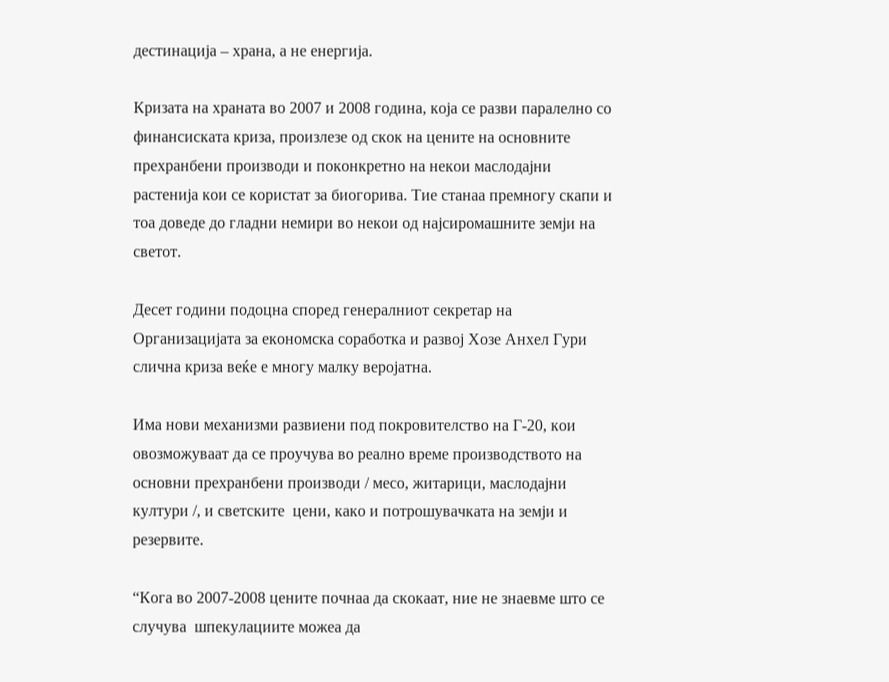дестинација – храна, а не енергија.

Кризата на храната во 2007 и 2008 година, која се разви паралелно со финансиската криза, произлезе од скок на цените на основните прехранбени производи и поконкретно на некои маслодајни растенија кои се користат за биогорива. Тие станаа премногу скапи и тоа доведе до гладни немири во некои од најсиромашните земји на светот.

Десет години подоцна според генералниот секретар на Организацијата за економска соработка и развој Хозе Анхел Гури слична криза веќе е многу малку веројатна.

Има нови механизми развиени под покровителство на Г-20, кои овозможуваат да се проучува во реално време производството на основни прехранбени производи / месо, житарици, маслодајни култури /, и светските  цени, како и потрошувачката на земји и резервите.

“Кога во 2007-2008 цените почнаа да скокаат, ние не знаевме што се случува  шпекулациите можеа да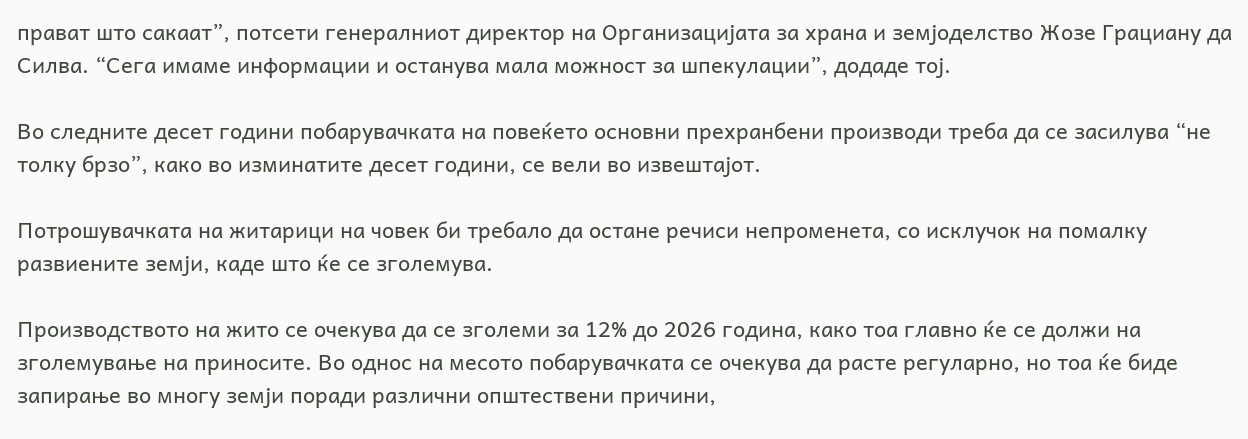прават што сакаат”, потсети генералниот директор на Организацијата за храна и земјоделство Жозе Грациану да Силва. “Сега имаме информации и останува мала можност за шпекулации”, додаде тој.

Во следните десет години побарувачката на повеќето основни прехранбени производи треба да се засилува “не толку брзо”, како во изминатите десет години, се вели во извештајот.

Потрошувачката на житарици на човек би требало да остане речиси непроменета, со исклучок на помалку развиените земји, каде што ќе се зголемува.

Производството на жито се очекува да се зголеми за 12% до 2026 година, како тоа главно ќе се должи на зголемување на приносите. Во однос на месото побарувачката се очекува да расте регуларно, но тоа ќе биде запирање во многу земји поради различни општествени причини,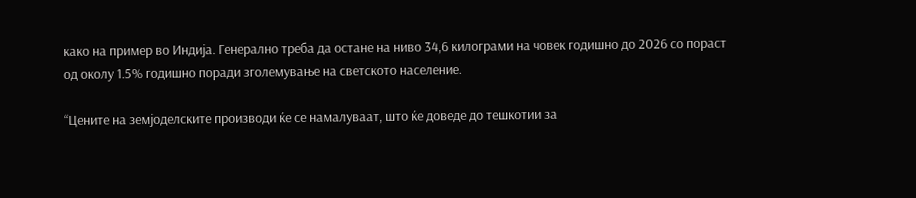како на пример во Индија. Генерално треба да остане на ниво 34,6 килограми на човек годишно до 2026 со пораст од околу 1.5% годишно поради зголемување на светското население.

“Цените на земјоделските производи ќе се намалуваат, што ќе доведе до тешкотии за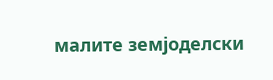малите земјоделски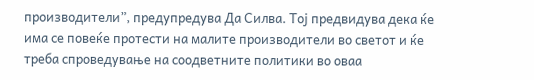производители”, предупредува Да Силва. Тој предвидува дека ќе има се повеќе протести на малите производители во светот и ќе треба спроведување на соодветните политики во оваа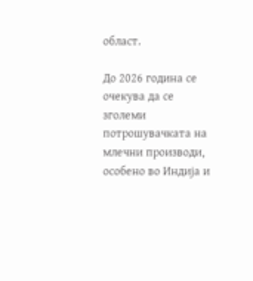област.

До 2026 година се очекува да се зголеми потрошувачката на млечни производи, особено во Индија и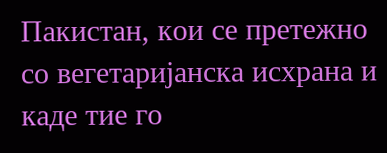Пакистан, кои се претежно со вегетаријанска исхрана и каде тие го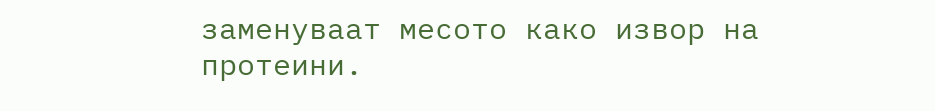заменуваат месото како извор на протеини.